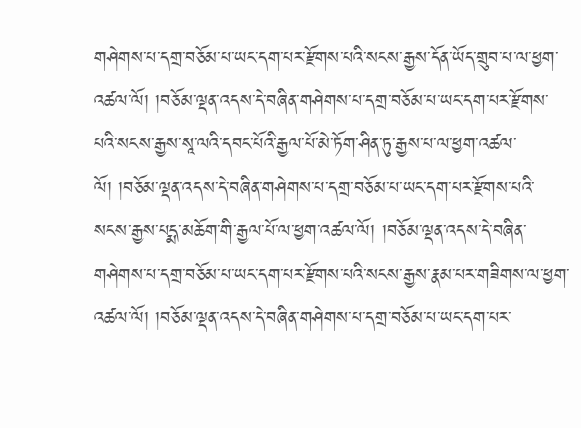གཤེགས་པ་དགྲ་བཅོམ་པ་ཡང་དག་པར་རྫོགས་པའི་སངས་རྒྱས་དོན་ཡོད་གྲུབ་པ་ལ་ཕྱག་འཚལ་ལོ། །བཅོམ་ལྡན་འདས་དེ་བཞིན་གཤེགས་པ་དགྲ་བཅོམ་པ་ཡང་དག་པར་རྫོགས་པའི་སངས་རྒྱས་སཱ་ལའི་དབང་པོའི་རྒྱལ་པོ་མེ་ཏོག་ཤིན་ཏུ་རྒྱས་པ་ལ་ཕྱག་འཚལ་ལོ། །བཅོམ་ལྡན་འདས་དེ་བཞིན་གཤེགས་པ་དགྲ་བཅོམ་པ་ཡང་དག་པར་རྫོགས་པའི་སངས་རྒྱས་པདྨ་མཆོག་གི་རྒྱལ་པོ་ལ་ཕྱག་འཚལ་ལོ། །བཅོམ་ལྡན་འདས་དེ་བཞིན་གཤེགས་པ་དགྲ་བཅོམ་པ་ཡང་དག་པར་རྫོགས་པའི་སངས་རྒྱས་རྣམ་པར་གཟིགས་ལ་ཕྱག་འཚལ་ལོ། །བཅོམ་ལྡན་འདས་དེ་བཞིན་གཤེགས་པ་དགྲ་བཅོམ་པ་ཡང་དག་པར་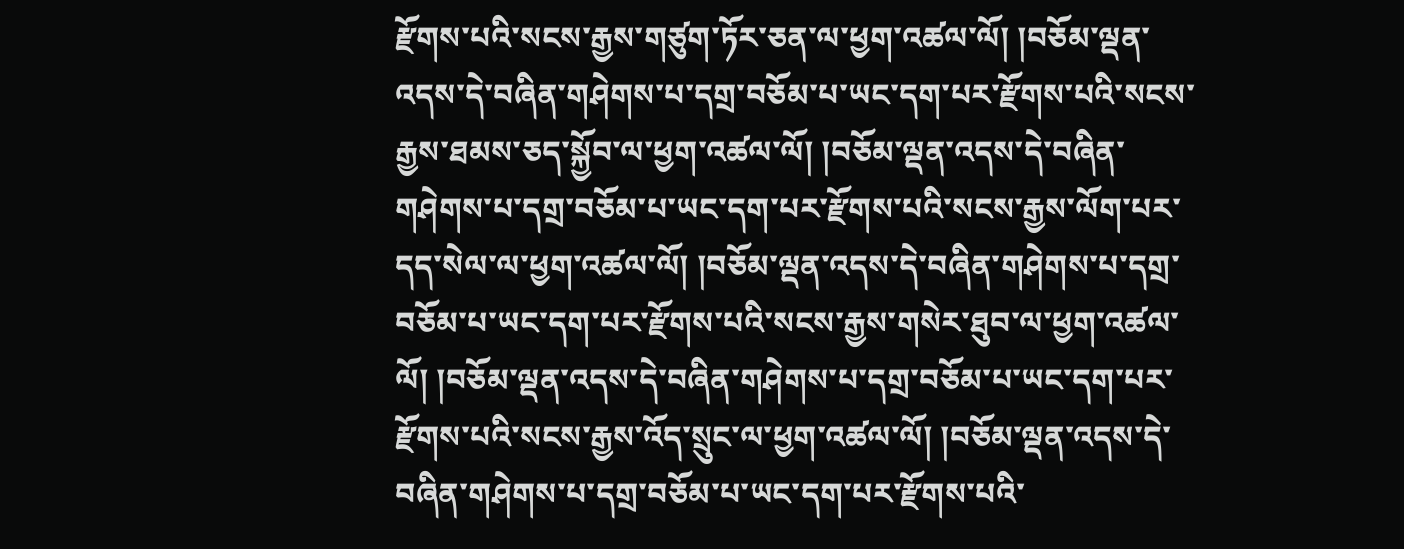རྫོགས་པའི་སངས་རྒྱས་གཙུག་ཏོར་ཅན་ལ་ཕྱག་འཚལ་ལོ། །བཅོམ་ལྡན་འདས་དེ་བཞིན་གཤེགས་པ་དགྲ་བཅོམ་པ་ཡང་དག་པར་རྫོགས་པའི་སངས་རྒྱས་ཐམས་ཅད་སྐྱོབ་ལ་ཕྱག་འཚལ་ལོ། །བཅོམ་ལྡན་འདས་དེ་བཞིན་གཤེགས་པ་དགྲ་བཅོམ་པ་ཡང་དག་པར་རྫོགས་པའི་སངས་རྒྱས་ལོག་པར་དད་སེལ་ལ་ཕྱག་འཚལ་ལོ། །བཅོམ་ལྡན་འདས་དེ་བཞིན་གཤེགས་པ་དགྲ་བཅོམ་པ་ཡང་དག་པར་རྫོགས་པའི་སངས་རྒྱས་གསེར་ཐུབ་ལ་ཕྱག་འཚལ་ལོ། །བཅོམ་ལྡན་འདས་དེ་བཞིན་གཤེགས་པ་དགྲ་བཅོམ་པ་ཡང་དག་པར་རྫོགས་པའི་སངས་རྒྱས་འོད་སྲུང་ལ་ཕྱག་འཚལ་ལོ། །བཅོམ་ལྡན་འདས་དེ་བཞིན་གཤེགས་པ་དགྲ་བཅོམ་པ་ཡང་དག་པར་རྫོགས་པའི་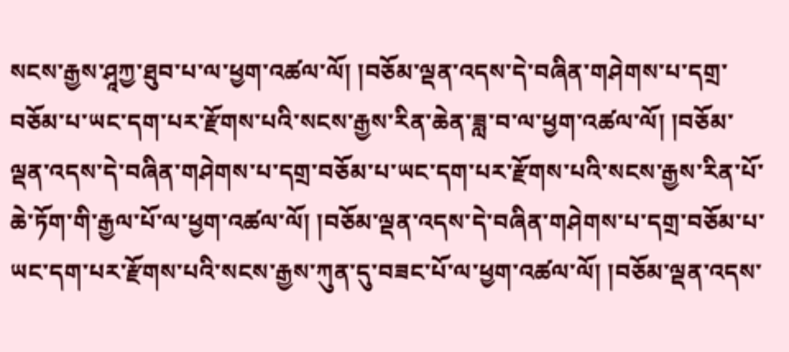སངས་རྒྱས་ཤཱཀྱ་ཐུབ་པ་ལ་ཕྱག་འཚལ་ལོ། །བཅོམ་ལྡན་འདས་དེ་བཞིན་གཤེགས་པ་དགྲ་བཅོམ་པ་ཡང་དག་པར་རྫོགས་པའི་སངས་རྒྱས་རིན་ཆེན་ཟླ་བ་ལ་ཕྱག་འཚལ་ལོ། །བཅོམ་ལྡན་འདས་དེ་བཞིན་གཤེགས་པ་དགྲ་བཅོམ་པ་ཡང་དག་པར་རྫོགས་པའི་སངས་རྒྱས་རིན་པོ་ཆེ་ཏོག་གི་རྒྱལ་པོ་ལ་ཕྱག་འཚལ་ལོ། །བཅོམ་ལྡན་འདས་དེ་བཞིན་གཤེགས་པ་དགྲ་བཅོམ་པ་ཡང་དག་པར་རྫོགས་པའི་སངས་རྒྱས་ཀུན་དུ་བཟང་པོ་ལ་ཕྱག་འཚལ་ལོ། །བཅོམ་ལྡན་འདས་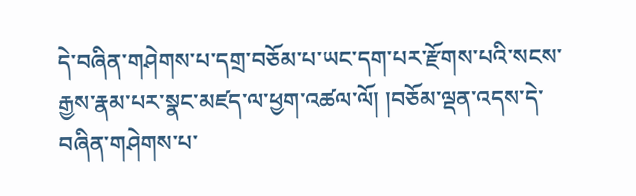དེ་བཞིན་གཤེགས་པ་དགྲ་བཅོམ་པ་ཡང་དག་པར་རྫོགས་པའི་སངས་རྒྱས་རྣམ་པར་སྣང་མཛད་ལ་ཕྱག་འཚལ་ལོ། །བཅོམ་ལྡན་འདས་དེ་བཞིན་གཤེགས་པ་